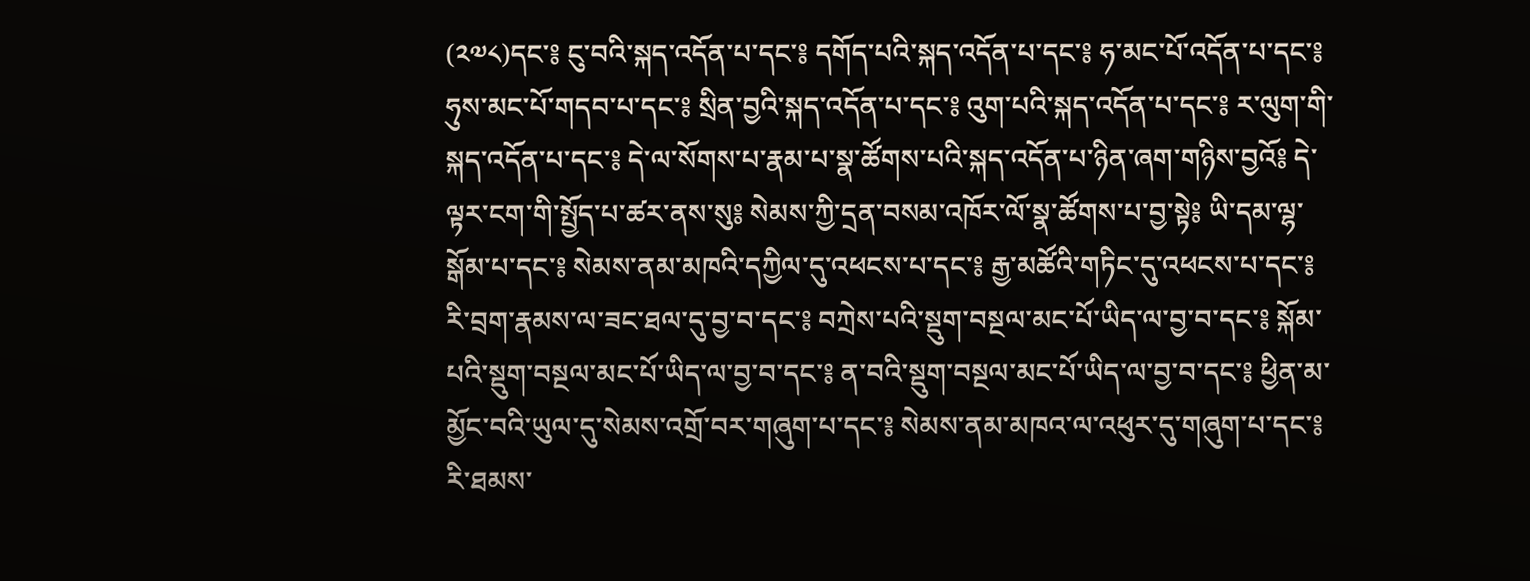(༢༧༨)དང་༔ ངུ་བའི་སྐད་འདོན་པ་དང་༔ དགོད་པའི་སྐད་འདོན་པ་དང་༔ ཧ་མང་པོ་འདོན་པ་དང་༔ ཧུས་མང་པོ་གདབ་པ་དང་༔ སྲིན་བྱའི་སྐད་འདོན་པ་དང་༔ འུག་པའི་སྐད་འདོན་པ་དང་༔ ར་ལུག་གི་སྐད་འདོན་པ་དང་༔ དེ་ལ་སོགས་པ་རྣམ་པ་སྣ་ཚོགས་པའི་སྐད་འདོན་པ་ཉིན་ཞག་གཉིས་བྱའོ༔ དེ་ལྟར་ངག་གི་སྤྱོད་པ་ཚར་ནས་སུ༔ སེམས་ཀྱི་དྲན་བསམ་འཁོར་ལོ་སྣ་ཚོགས་པ་བྱ་སྟེ༔ ཡི་དམ་ལྷ་སྒོམ་པ་དང་༔ སེམས་ནམ་མཁའི་དཀྱིལ་དུ་འཕངས་པ་དང་༔ རྒྱ་མཚོའི་གཏིང་དུ་འཕངས་པ་དང་༔ རི་བྲག་རྣམས་ལ་ཟང་ཐལ་དུ་བྱ་བ་དང་༔ བཀྲེས་པའི་སྡུག་བསྔལ་མང་པོ་ཡིད་ལ་བྱ་བ་དང་༔ སྐོམ་པའི་སྡུག་བསྔལ་མང་པོ་ཡིད་ལ་བྱ་བ་དང་༔ ན་བའི་སྡུག་བསྔལ་མང་པོ་ཡིད་ལ་བྱ་བ་དང་༔ ཕྱིན་མ་མྱོང་བའི་ཡུལ་དུ་སེམས་འགྲོ་བར་གཞུག་པ་དང་༔ སེམས་ནམ་མཁའ་ལ་འཕུར་དུ་གཞུག་པ་དང་༔ རི་ཐམས་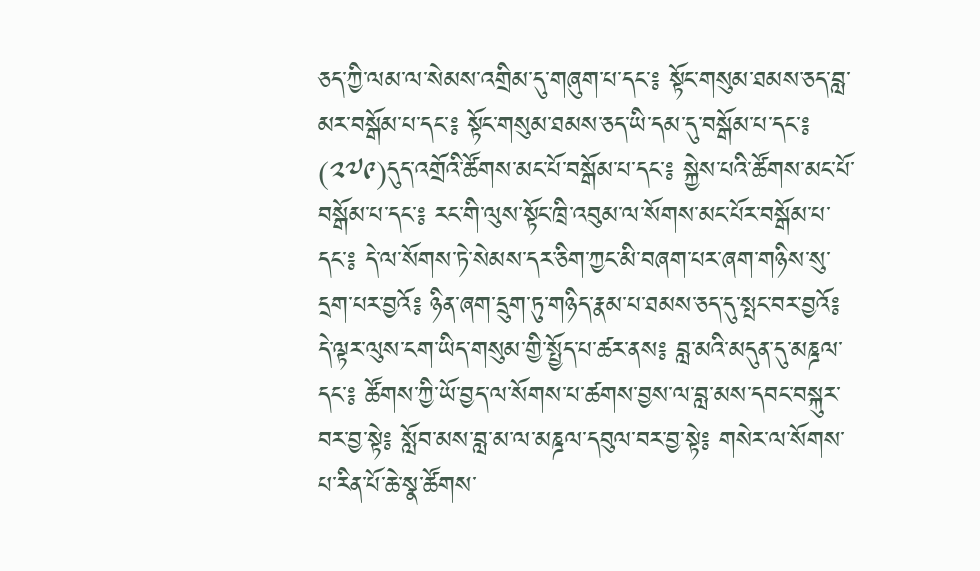ཅད་ཀྱི་ལམ་ལ་སེམས་འགྲིམ་དུ་གཞུག་པ་དང་༔ སྟོང་གསུམ་ཐམས་ཅད་བླ་མར་བསྒོམ་པ་དང་༔ སྟོང་གསུམ་ཐམས་ཅད་ཡི་དམ་དུ་བསྒོམ་པ་དང་༔
(༢༧༩)དུད་འགྲོའི་ཚོགས་མང་པོ་བསྒོམ་པ་དང་༔ སྐྱེས་པའི་ཚོགས་མང་པོ་བསྒོམ་པ་དང་༔ རང་གི་ལུས་སྟོང་ཁྲི་འབུམ་ལ་སོགས་མང་པོར་བསྒོམ་པ་དང་༔ དེ་ལ་སོགས་ཏེ་སེམས་དར་ཅིག་ཀྱང་མི་བཞག་པར་ཞག་གཉིས་སུ་དྲག་པར་བྱའོ༔ ཉིན་ཞག་དྲུག་ཏུ་གཉིད་རྣམ་པ་ཐམས་ཅད་དུ་སྤང་བར་བྱའོ༔ དེ་ལྟར་ལུས་ངག་ཡིད་གསུམ་གྱི་སྤྱོད་པ་ཚར་ནས༔ བླ་མའི་མདུན་དུ་མཎྜལ་དང་༔ ཚོགས་ཀྱི་ཡོ་བྱད་ལ་སོགས་པ་ཚགས་བྱས་ལ་བླ་མས་དབང་བསྐུར་བར་བྱ་སྟེ༔ སློབ་མས་བླ་མ་ལ་མཎྜལ་དབུལ་བར་བྱ་སྟེ༔ གསེར་ལ་སོགས་པ་རིན་པོ་ཆེ་སྣ་ཚོགས་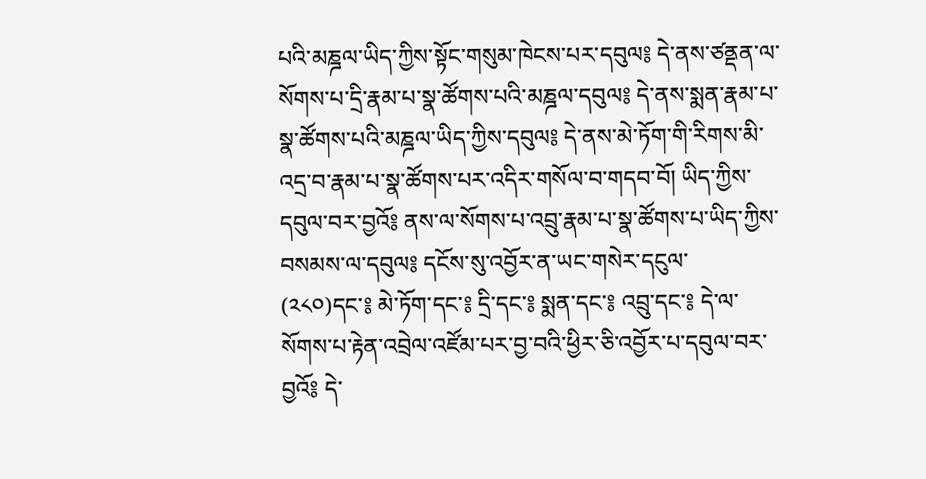པའི་མཎྜལ་ཡིད་ཀྱིས་སྟོང་གསུམ་ཁེངས་པར་དབུལ༔ དེ་ནས་ཙནྡན་ལ་སོགས་པ་དྲི་རྣམ་པ་སྣ་ཚོགས་པའི་མཎྜལ་དབུལ༔ དེ་ནས་སྨན་རྣམ་པ་སྣ་ཚོགས་པའི་མཎྜལ་ཡིད་ཀྱིས་དབུལ༔ དེ་ནས་མེ་ཏོག་གི་རིགས་མི་འདྲ་བ་རྣམ་པ་སྣ་ཚོགས་པར་འདིར་གསོལ་བ་གདབ་བོ། ཡིད་ཀྱིས་དབུལ་བར་བྱའོ༔ ནས་ལ་སོགས་པ་འབྲུ་རྣམ་པ་སྣ་ཚོགས་པ་ཡིད་ཀྱིས་བསམས་ལ་དབུལ༔ དངོས་སུ་འབྱོར་ན་ཡང་གསེར་དངུལ་
(༢༨༠)དང་༔ མེ་ཏོག་དང་༔ དྲི་དང་༔ སྨན་དང་༔ འབྲུ་དང་༔ དེ་ལ་སོགས་པ་རྟེན་འབྲེལ་འཛོམ་པར་བྱ་བའི་ཕྱིར་ཅི་འབྱོར་པ་དབུལ་བར་བྱའོ༔ དེ་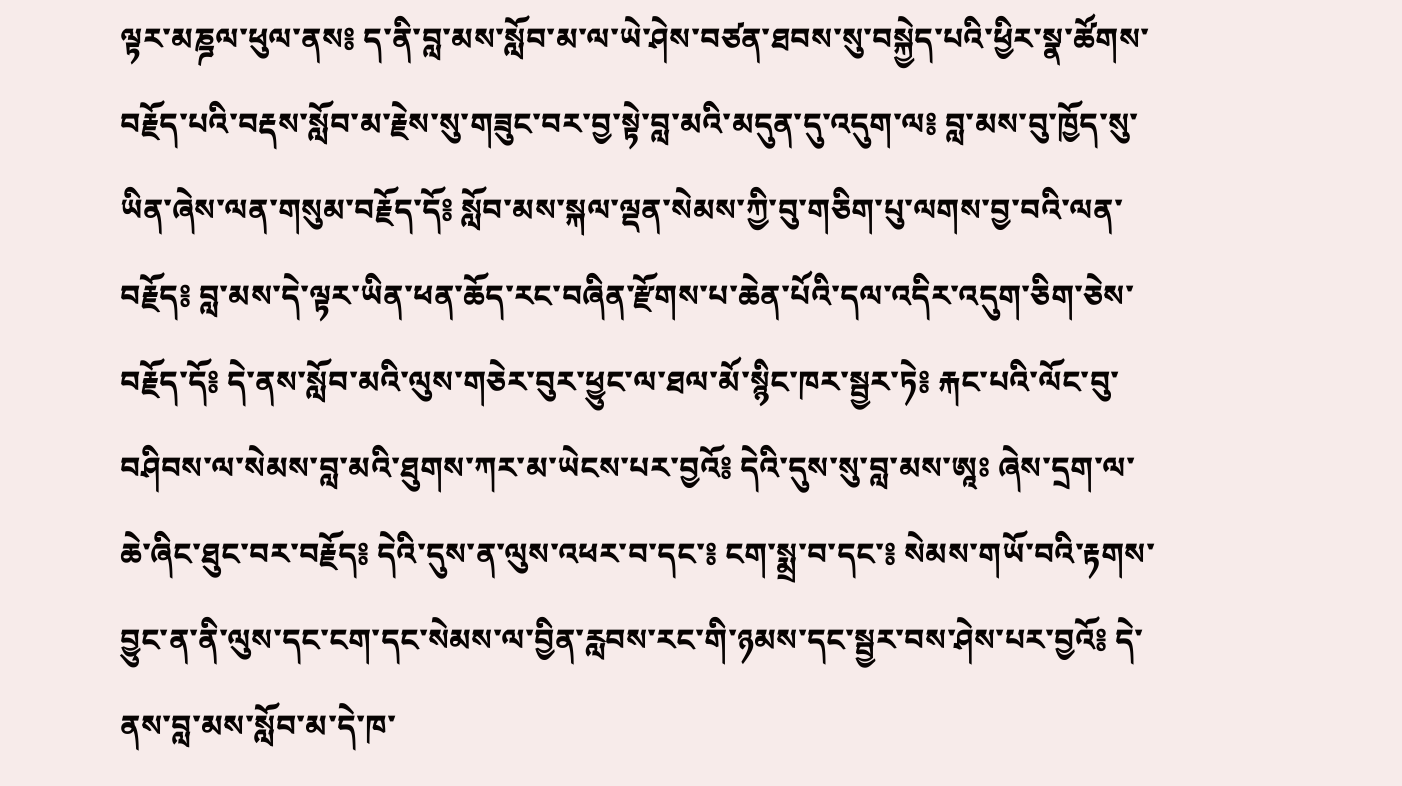ལྟར་མཎྜལ་ཕུལ་ནས༔ ད་ནི་བླ་མས་སློབ་མ་ལ་ཡེ་ཤེས་བཙན་ཐབས་སུ་བསྐྱེད་པའི་ཕྱིར་སྣ་ཚོགས་བརྗོད་པའི་བརྡས་སློབ་མ་རྗེས་སུ་གཟུང་བར་བྱ་སྟེ་བླ་མའི་མདུན་དུ་འདུག་ལ༔ བླ་མས་བུ་ཁྱོད་སུ་ཡིན་ཞེས་ལན་གསུམ་བརྗོད་དོ༔ སློབ་མས་སྐལ་ལྡན་སེམས་ཀྱི་བུ་གཅིག་པུ་ལགས་བྱ་བའི་ལན་བརྗོད༔ བླ་མས་དེ་ལྟར་ཡིན་ཕན་ཆོད་རང་བཞིན་རྫོགས་པ་ཆེན་པོའི་དལ་འདིར་འདུག་ཅིག་ཅེས་བརྗོད་དོ༔ དེ་ནས་སློབ་མའི་ལུས་གཅེར་བུར་ཕྱུང་ལ་ཐལ་མོ་སྙིང་ཁར་སྦྱར་ཏེ༔ རྐང་པའི་ལོང་བུ་བཤིབས་ལ་སེམས་བླ་མའི་ཐུགས་ཀར་མ་ཡེངས་པར་བྱའོ༔ དེའི་དུས་སུ་བླ་མས་ཨཱཿ ཞེས་དྲག་ལ་ཆེ་ཞིང་ཐུང་བར་བརྗོད༔ དེའི་དུས་ན་ལུས་འཕར་བ་དང་༔ ངག་སྨྲ་བ་དང་༔ སེམས་གཡོ་བའི་རྟགས་བྱུང་ན་ནི་ལུས་དང་ངག་དང་སེམས་ལ་བྱིན་རླབས་རང་གི་ཉམས་དང་སྦྱར་བས་ཤེས་པར་བྱའོ༔ དེ་ནས་བླ་མས་སློབ་མ་དེ་ཁ་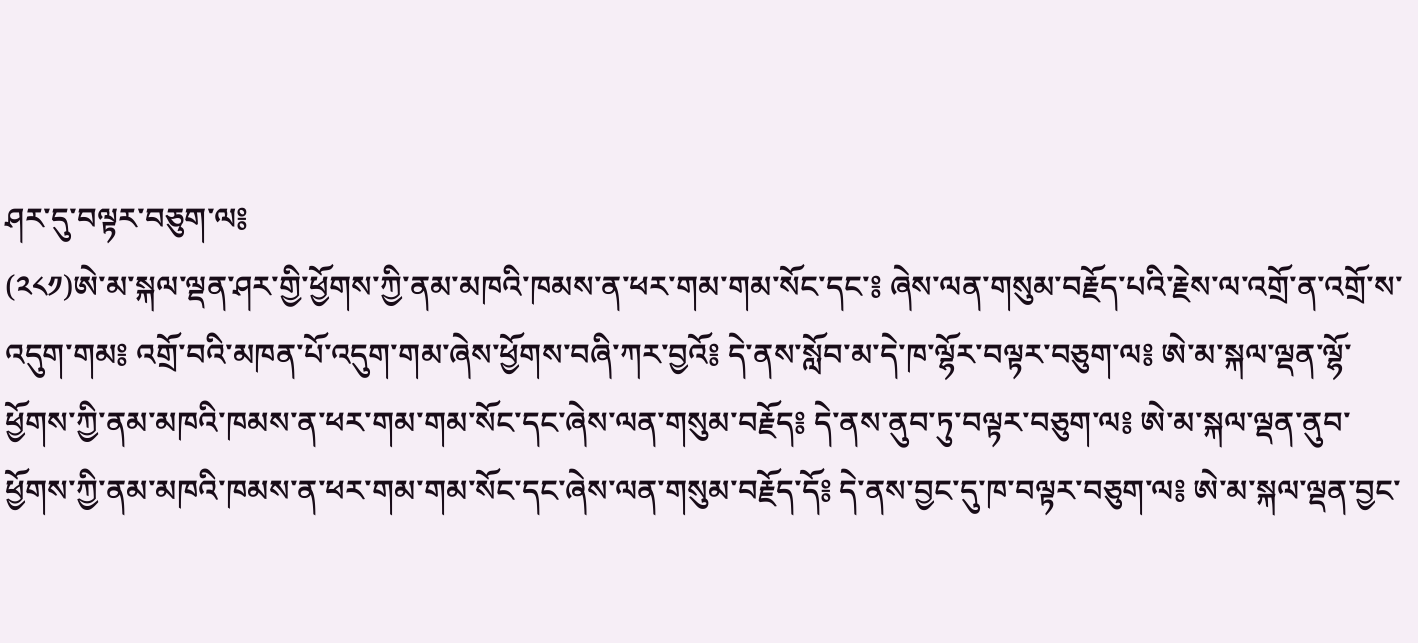ཤར་དུ་བལྟར་བཅུག་ལ༔
(༢༨༡)ཨེ་མ་སྐལ་ལྡན་ཤར་གྱི་ཕྱོགས་ཀྱི་ནམ་མཁའི་ཁམས་ན་ཕར་གམ་གམ་སོང་དང་༔ ཞེས་ལན་གསུམ་བརྗོད་པའི་རྗེས་ལ་འགྲོ་ན་འགྲོ་ས་འདུག་གམ༔ འགྲོ་བའི་མཁན་པོ་འདུག་གམ་ཞེས་ཕྱོགས་བཞི་ཀར་བྱའོ༔ དེ་ནས་སློབ་མ་དེ་ཁ་ལྷོར་བལྟར་བཅུག་ལ༔ ཨེ་མ་སྐལ་ལྡན་ལྷོ་ཕྱོགས་ཀྱི་ནམ་མཁའི་ཁམས་ན་ཕར་གམ་གམ་སོང་དང་ཞེས་ལན་གསུམ་བརྗོད༔ དེ་ནས་ནུབ་ཏུ་བལྟར་བཅུག་ལ༔ ཨེ་མ་སྐལ་ལྡན་ནུབ་ཕྱོགས་ཀྱི་ནམ་མཁའི་ཁམས་ན་ཕར་གམ་གམ་སོང་དང་ཞེས་ལན་གསུམ་བརྗོད་དོ༔ དེ་ནས་བྱང་དུ་ཁ་བལྟར་བཅུག་ལ༔ ཨེ་མ་སྐལ་ལྡན་བྱང་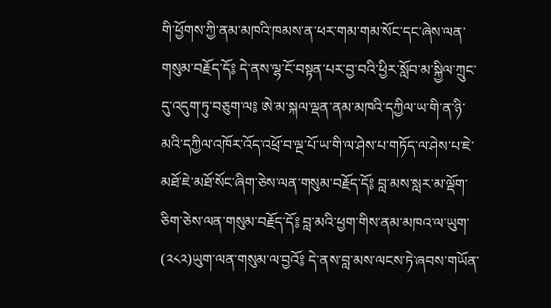གི་ཕྱོགས་ཀྱི་ནམ་མཁའི་ཁམས་ན་ཕར་གམ་གམ་སོང་དང་ཞེས་ལན་གསུམ་བརྗོད་དོ༔ དེ་ནས་ལྷ་ངོ་བསྟན་པར་བྱ་བའི་ཕྱིར་སློབ་མ་སྐྱིལ་ཀྲུང་དུ་འདུག་ཏུ་བཅུག་ལ༔ ཨེ་མ་སྐལ་ལྡན་ནམ་མཁའི་དཀྱིལ་ཡ་གི་ན་ཉི་མའི་དཀྱིལ་འཁོར་འོད་འཕྲོ་བ་ལྔ་པོ་ཡ་གི་ལ་ཤེས་པ་གཏོད་ལ་ཤེས་པ་ཇེ་མཐོ་ཇེ་མཐོ་སོང་ཞིག་ཅེས་ལན་གསུམ་བརྗོད་དོ༔ བླ་མས་སླར་མ་ལྡོག་ཅིག་ཅེས་ལན་གསུམ་བརྗོད་དོ༔ བླ་མའི་ཕྱག་གིས་ནམ་མཁའ་ལ་ཡུག་
(༢༨༢)ཡུག་ལན་གསུམ་ལ་བྱའོ༔ དེ་ནས་བླ་མས་ལངས་ཏེ་ཞབས་གཡོན་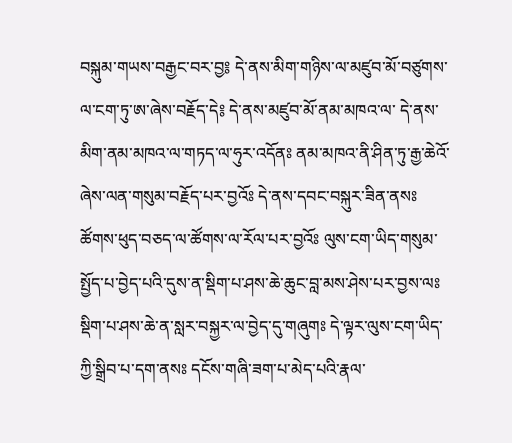བསྐུམ་གཡས་བརྒྱང་བར་བྱ༔ དེ་ནས་མིག་གཉིས་ལ་མཛུབ་མོ་བཙུགས་ལ་ངག་ཏུ་ཨ་ཞེས་བརྗོད་དེ༔ དེ་ནས་མཛུབ་མོ་ནམ་མཁའ་ལ་ དེ་ནས་མིག་ནམ་མཁའ་ལ་གཏད་ལ་ཧུར་འདོནཿ ནམ་མཁའ་ནི་ཤིན་ཏུ་རྒྱ་ཆེའོ་ཞེས་ལན་གསུམ་བརྗོད་པར་བྱའོཿ དེ་ནས་དབང་བསྐུར་ཟིན་ནསཿ ཚོགས་ཕུད་བཅད་ལ་ཚོགས་ལ་རོལ་པར་བྱའོཿ ལུས་ངག་ཡིད་གསུམ་སྤྱོད་པ་བྱེད་པའི་དུས་ན་སྡིག་པ་ཤས་ཆེ་ཆུང་བླ་མས་ཤེས་པར་བྱས་ལཿ སྡིག་པ་ཤས་ཆེ་ན་སླར་བསྐྱར་ལ་བྱེད་དུ་གཞུགཿ དེ་ལྟར་ལུས་ངག་ཡིད་ཀྱི་སྒྲིབ་པ་དག་ནསཿ དངོས་གཞི་ཟག་པ་མེད་པའི་རྣལ་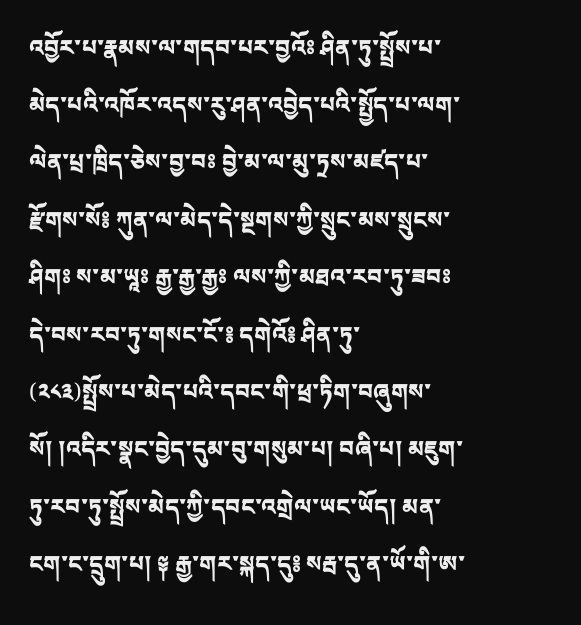འབྱོར་པ་རྣམས་ལ་གདབ་པར་བྱའོཿ ཤིན་ཏུ་སྤྲོས་པ་མེད་པའི་འཁོར་འདས་རུ་ཤན་འབྱེད་པའི་སྤྱོད་པ་ལག་ལེན་པྲ་ཁྲིད་ཅེས་བྱ་བཿ བྱེ་མ་ལ་མུ་ཏྲས་མཛད་པ་རྫོགས་སོ༔ ཀུན་ལ་མེད་དེ་སྔགས་ཀྱི་སྲུང་མས་སྲུངས་ཤིགཿ ས་མ་ཡཱཿ རྒྱ་རྒྱ་རྒྱཿ ལས་ཀྱི་མཐའ་རབ་ཏུ་ཟབཿ དེ་བས་རབ་ཏུ་གསང་ངོ་༔ དགེའོ༔ ཤིན་ཏུ་
(༢༨༣)སྤྲོས་པ་མེད་པའི་དབང་གི་ཕྲ་ཏིག་བཞུགས་སོ། །འདིར་སྣང་བྱེད་དུམ་བུ་གསུམ་པ། བཞི་པ། མཇུག་ཏུ་རབ་ཏུ་སྤྲོས་མེད་ཀྱི་དབང་འགྲེལ་ཡང་ཡོད། མན་ངག་ང་དྲུག་པ། ༈ རྒྱ་གར་སྐད་དུ༔ སརྦ་དུ་ན་ཡོ་གི་ཨ་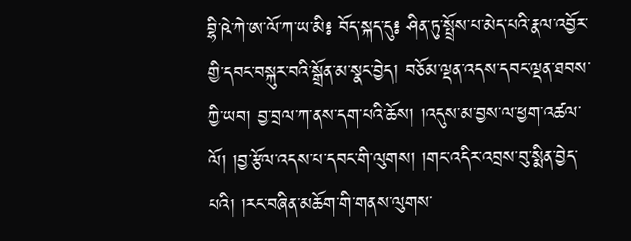བྷི་ཥེ་ཀེ་ཨ་ལོ་ཀ་ཡ་མི༔ བོད་སྐད་དུ༔ ཤིན་ཏུ་སྤྲོས་པ་མེད་པའི་རྣལ་འབྱོར་གྱི་དབང་བསྐུར་བའི་སྒྲོན་མ་སྣང་བྱེད། བཅོམ་ལྡན་འདས་དབང་ལྡན་ཐབས་ཀྱི་ཡབ། བྱ་བྲལ་ཀ་ནས་དག་པའི་ཆོས། །འདུས་མ་བྱས་ལ་ཕྱག་འཚལ་ལོ། །བྱ་རྩོལ་འདས་པ་དབང་གི་ལུགས། །གང་འདིར་འབྲས་བུ་སྨིན་བྱེད་པའི། །རང་བཞིན་མཆོག་གི་གནས་ལུགས་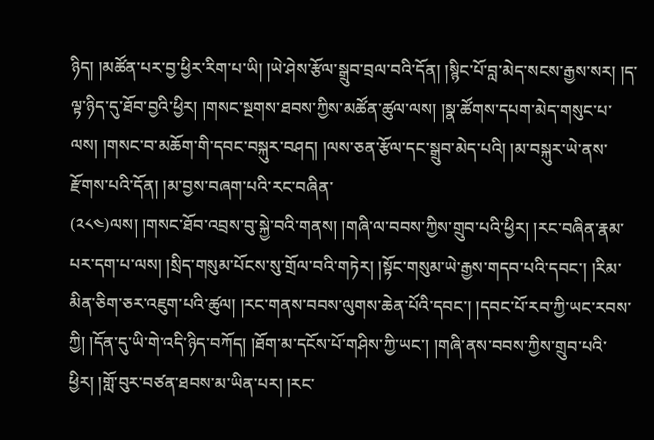ཉིད། །མཚོན་པར་བྱ་ཕྱིར་རིག་པ་ཡི། །ཡེ་ཤེས་རྩོལ་སྒྲུབ་བྲལ་བའི་དོན། །སྙིང་པོ་བླ་མེད་སངས་རྒྱས་སར། །ད་ལྟ་ཉིད་དུ་ཐོབ་བྱའི་ཕྱིར། །གསང་སྔགས་ཐབས་ཀྱིས་མཚོན་ཚུལ་ལས། །སྣ་ཚོགས་དཔག་མེད་གསུང་པ་ལས། །གསང་བ་མཆོག་གི་དབང་བསྐུར་བཤད། །ལས་ཅན་རྩོལ་དང་སྒྲུབ་མེད་པའི། །མ་བསྐུར་ཡེ་ནས་རྫོགས་པའི་དོན། །མ་བྱས་བཞག་པའི་རང་བཞིན་
(༢༨༤)ལས། །གསང་ཐོབ་འབྲས་བུ་སྐྱེ་བའི་གནས། །གཞི་ལ་བབས་ཀྱིས་གྲུབ་པའི་ཕྱིར། །རང་བཞིན་རྣམ་པར་དག་པ་ལས། །སྲིད་གསུམ་པོངས་སུ་གྲོལ་བའི་གཏེར། །སྟོང་གསུམ་ཡེ་རྒྱས་གདབ་པའི་དབང་། །རིམ་མིན་ཅིག་ཅར་འཇུག་པའི་ཚུལ། །རང་གནས་བབས་ལུགས་ཆེན་པོའི་དབང་། །དབང་པོ་རབ་ཀྱི་ཡང་རབས་ཀྱི། །དོན་དུ་ཡི་གེ་འདི་ཉིད་བཀོད། །ཐོག་མ་དངོས་པོ་གཤིས་ཀྱི་ཡང་། །གཞི་ནས་བབས་ཀྱིས་གྲུབ་པའི་ཕྱིར། །གློ་བུར་བཙན་ཐབས་མ་ཡིན་པར། །རང་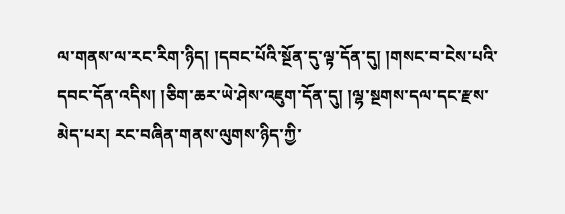ལ་གནས་ལ་རང་རིག་ཉིད། །དབང་པོའི་སྔོན་དུ་ལྟ་དོན་དུ། །གསང་བ་ངེས་པའི་དབང་དོན་འདིས། །ཅིག་ཆར་ཡེ་ཤེས་འཇུག་དོན་དུ། །ལྷ་སྔགས་དལ་དང་རྫས་མེད་པར། རང་བཞིན་གནས་ལུགས་ཉིད་ཀྱི་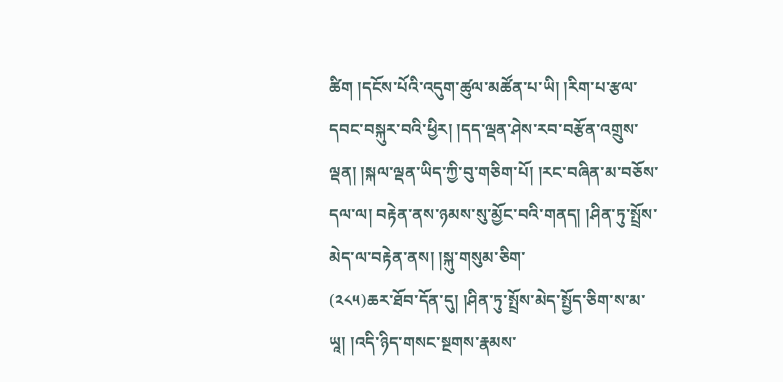ཚིག །དངོས་པོའི་འདུག་ཚུལ་མཚོན་པ་ཡི། །རིག་པ་རྩལ་དབང་བསྐུར་བའི་ཕྱིར། །དད་ལྡན་ཤེས་རབ་བརྩོན་འགྲུས་ལྡན། །སྐལ་ལྡན་ཡིད་ཀྱི་བུ་གཅིག་པོ། །རང་བཞིན་མ་བཅོས་དལ་ལ། བརྟེན་ནས་ཉམས་སུ་མྱོང་བའི་གནད། །ཤིན་ཏུ་སྤྲོས་མེད་ལ་བརྟེན་ནས། །སྐུ་གསུམ་ཅིག་
(༢༨༥)ཆར་ཐོབ་དོན་དུ། །ཤིན་ཏུ་སྤྲོས་མེད་སྤྱོད་ཅིག་ས་མ་ཡཱ། །འདི་ཉིད་གསང་སྔགས་རྣམས་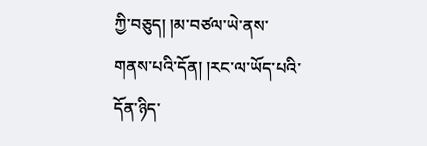ཀྱི་བཅུད། །མ་བཙལ་ཡེ་ནས་གནས་པའི་དོན། །རང་ལ་ཡོད་པའི་དོན་ཉིད་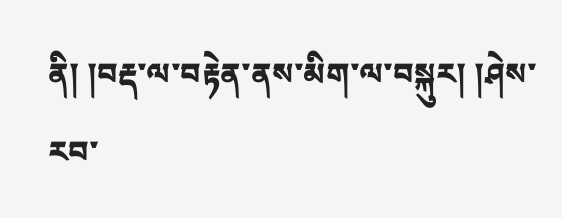ནི། །བརྡ་ལ་བརྟེན་ནས་མིག་ལ་བསྐུར། །ཤེས་རབ་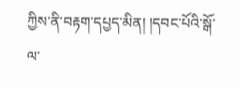ཀྱིས་ནི་བརྟག་དཔྱད་མིན། །དབང་པོའི་སྒོ་ལ་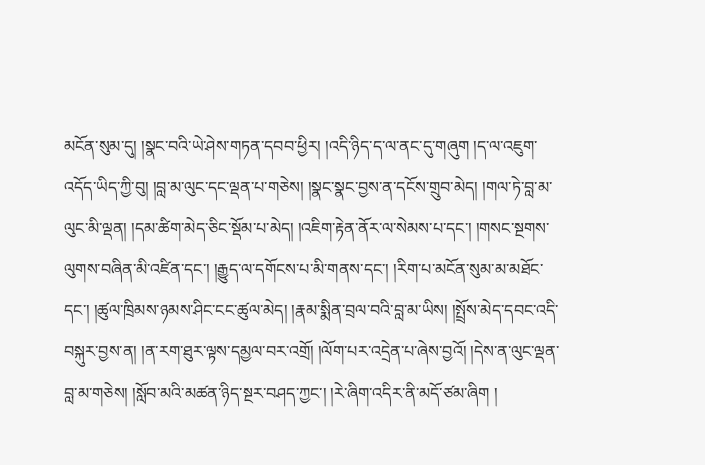མངོན་སུམ་དུ། །སྣང་བའི་ཡེ་ཤེས་གཏན་དབབ་ཕྱིར། །འདི་ཉིད་ད་ལ་ནང་དུ་གཞུག །ད་ལ་འཇུག་འདོད་ཡིད་ཀྱི་བུ། །བླ་མ་ལུང་དང་ལྡན་པ་གཅེས། །སྣང་སྣང་བྱས་ན་དངོས་གྲུབ་མེད། །གལ་ཏེ་བླ་མ་ལུང་མི་ལྡན། །དམ་ཚིག་མེད་ཅིང་སྡོམ་པ་མེད། །འཇིག་རྟེན་ནོར་ལ་སེམས་པ་དང་། །གསང་སྔགས་ལུགས་བཞིན་མི་འཛིན་དང་། །རྒྱུད་ལ་དགོངས་པ་མི་གནས་དང་། །རིག་པ་མངོན་སུམ་མ་མཐོང་དང་། །ཚུལ་ཁྲིམས་ཉམས་ཤིང་ངང་ཚུལ་མེད། །རྣམ་སྨིན་བྲལ་བའི་བླ་མ་ཡིས། །སྤྲོས་མེད་དབང་འདི་བསྐུར་བྱས་ན། །ན་རག་ཐུར་ལྟས་དམྱལ་བར་འགྲོ། །ལོག་པར་འདྲེན་པ་ཞེས་བྱའོ། །དེས་ན་ལུང་ལྡན་བླ་མ་གཅེས། །སློབ་མའི་མཚན་ཉིད་སྔར་བཤད་ཀྱང་། །རེ་ཞིག་འདིར་ནི་མདོ་ཙམ་ཞིག །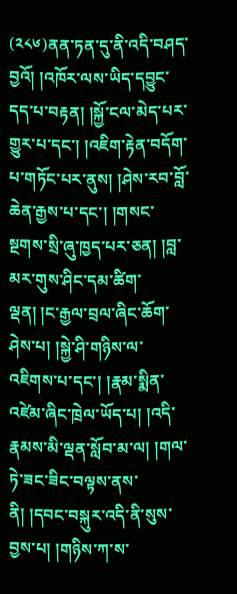(༢༨༦)ནན་ཏན་དུ་ནི་འདི་བཤད་བྱའོ། །འཁོར་ལས་ཡིད་དབྱུང་དད་པ་བརྟན། །སྐྱོ་ངལ་མེད་པར་གྱུར་པ་དང་། །འཇིག་རྟེན་བདོག་པ་གཏོང་པར་ནུས། །ཤེས་རབ་བློ་ཆེན་རྒྱས་པ་དང་། །གསང་སྔགས་སྲི་ཞུ་ཁྱད་པར་ཅན། །བླ་མར་གུས་ཤིང་དམ་ཚིག་ལྡན། །ང་རྒྱལ་བྲལ་ཞིང་ཆོག་ཤེས་པ། །སྐྱེ་ཤི་གཉིས་ལ་འཇིགས་པ་དང་། །རྣམ་སྨིན་འཛེམ་ཞིང་ཁྲེལ་ཡོད་པ། །འདི་རྣམས་མི་ལྡན་སློབ་མ་ལ། །གལ་ཏེ་ཟང་ཟིང་བལྟས་ནས་ནི། །དབང་བསྐུར་འདི་ནི་སུས་བྱས་པ། །གཉིས་ཀ་ས་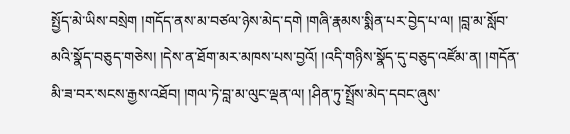སྤྱོད་མེ་ཡིས་བསྲེག །གདོད་ནས་མ་བཙལ་ཉེས་མེད་དགེ །གཞི་རྣམས་སྨིན་པར་བྱེད་པ་ལ། །བླ་མ་སློབ་མའི་སྣོད་བཅུད་གཅེས། །དེས་ན་ཐོག་མར་མཁས་པས་བྱའོ། །འདི་གཉིས་སྣོད་དུ་བཅུད་འཛོམ་ན། །གདོན་མི་ཟ་བར་སངས་རྒྱས་འཐོབ། །གལ་ཏེ་བླ་མ་ལུང་ལྡན་ལ། །ཤིན་ཏུ་སྤྲོས་མེད་དབང་ཞུས་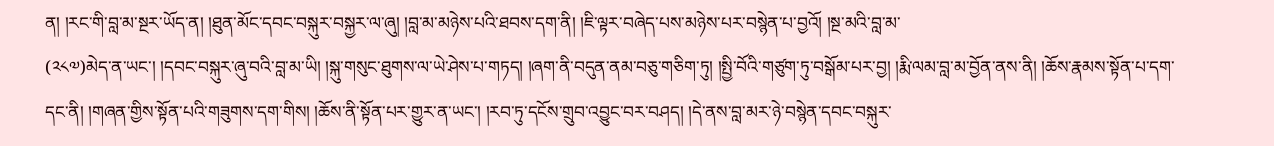ན། །རང་གི་བླ་མ་སྔར་ཡོད་ན། །ཐུན་མོང་དབང་བསྐུར་བསྐྱར་ལ་ཞུ། །བླ་མ་མཉེས་པའི་ཐབས་དག་ནི། །ཇི་ལྟར་བཞེད་པས་མཉེས་པར་བསྙེན་པ་བྱའོ། །སྔ་མའི་བླ་མ་
(༢༨༧)མེད་ན་ཡང་། །དབང་བསྐུར་ཞུ་བའི་བླ་མ་ཡི། །སྐུ་གསུང་ཐུགས་ལ་ཡེ་ཤེས་པ་གཏད། །ཞག་ནི་བདུན་ནམ་བཅུ་གཅིག་ཏུ། །སྤྱི་བོའི་གཙུག་ཏུ་བསྒོམ་པར་བྱ། །རྨི་ལམ་བླ་མ་བྱོན་ནས་ནི། །ཆོས་རྣམས་སྟོན་པ་དག་དང་ནི། །གཞན་གྱིས་སྟོན་པའི་གཟུགས་དག་གིས། །ཆོས་ནི་སྟོན་པར་གྱུར་ན་ཡང་། །རབ་ཏུ་དངོས་གྲུབ་འབྱུང་བར་བཤད། །དེ་ནས་བླ་མར་ཉེ་བསྙེན་དབང་བསྐུར་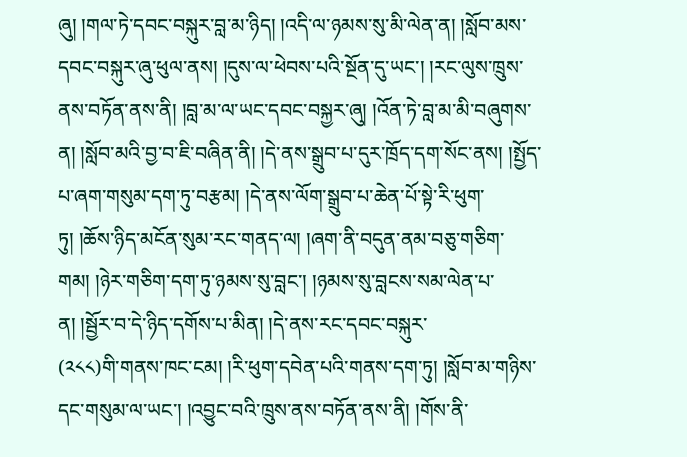ཞུ། །གལ་ཏེ་དབང་བསྐུར་བླ་མ་ཉིད། །འདི་ལ་ཉམས་སུ་མི་ལེན་ན། །སློབ་མས་དབང་བསྐུར་ཞུ་ཕུལ་ནས། །དུས་ལ་ཕེབས་པའི་སྔོན་དུ་ཡང་། །རང་ལུས་ཁྲུས་ནས་བཏོན་ནས་ནི། །བླ་མ་ལ་ཡང་དབང་བསྐྱར་ཞུ། །འོན་ཏེ་བླ་མ་མི་བཞུགས་ན། །སློབ་མའི་བྱ་བ་ཇི་བཞིན་ནི། །དེ་ནས་སྒྲུབ་པ་དུར་ཁྲོད་དག་སོང་ནས། །སྤྱོད་པ་ཞག་གསུམ་དག་ཏུ་བརྩམ། །དེ་ནས་ལོག་སྒྲུབ་པ་ཆེན་པོ་སྟེ་རི་ཕུག་ཏུ། །ཆོས་ཉིད་མངོན་སུམ་རང་གནད་ལ། །ཞག་ནི་བདུན་ནམ་བཅུ་གཅིག་གམ། །ཉེར་གཅིག་དག་ཏུ་ཉམས་སུ་བླང་། །ཉམས་སུ་བླངས་སམ་ལེན་པ་ན། །སྦྱོར་བ་དེ་ཉིད་དགོས་པ་མིན། །དེ་ནས་རང་དབང་བསྐུར་
(༢༨༨)གི་གནས་ཁང་ངམ། །རི་ཕུག་དབེན་པའི་གནས་དག་ཏུ། །སློབ་མ་གཉིས་དང་གསུམ་ལ་ཡང་། །འབྱུང་བའི་ཁྲུས་ནས་བཏོན་ནས་ནི། །གོས་ནི་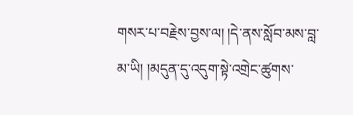གསར་པ་བརྗེས་བྱས་ལ། །དེ་ནས་སློབ་མས་བླ་མ་ཡི། །མདུན་དུ་འདུག་སྟེ་འགྲེང་ཚུགས་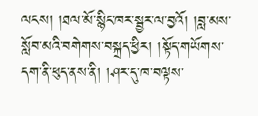ལངས། །ཐལ་མོ་སྙིང་ཁར་སྦྱར་ལ་བྱའོ། །བླ་མས་སློབ་མའི་བགེགས་བསྐྲད་ཕྱིར། །སྟོད་གཡོགས་དག་ནི་ཕུད་ནས་ནི། །ཤར་དུ་ཁ་བལྟས་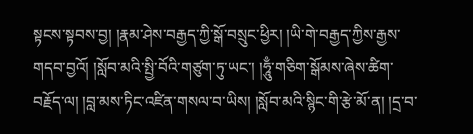སྟངས་སྟབས་བྱ། །རྣམ་ཤེས་བརྒྱད་ཀྱི་སྒོ་བསྲུང་ཕྱིར། །ཡི་གེ་བརྒྱད་ཀྱིས་རྒྱས་གདབ་བྱའོ། །སློབ་མའི་སྤྱི་བོའི་གཙུག་ཏུ་ཡང་། །ཧཱུྃ་གཅིག་སྒོམས་ཞེས་ཚིག་བརྗོད་ལ། །བླ་མས་ཏིང་འཛིན་གསལ་བ་ཡིས། །སློབ་མའི་སྙིང་གི་རྩེ་མོ་ན། །དྲ་བ་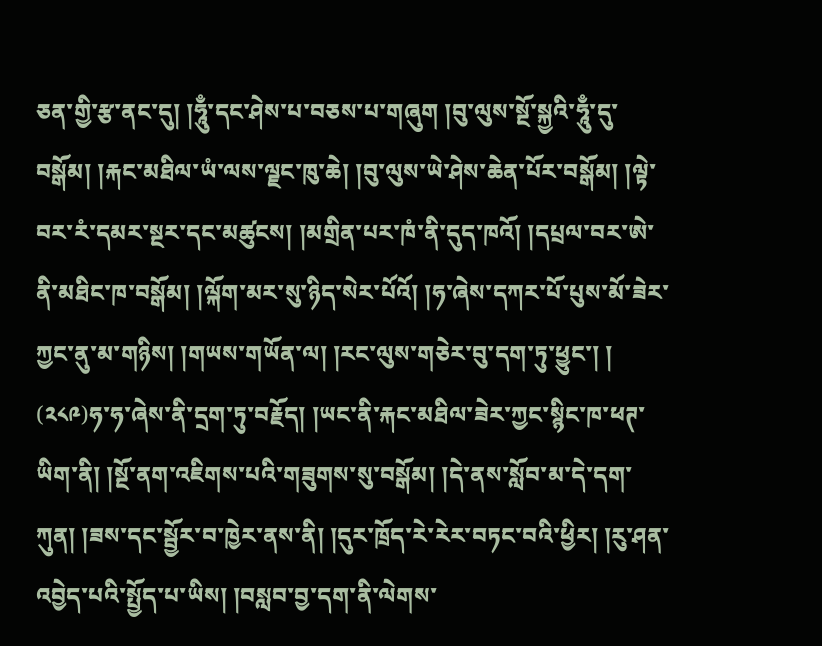ཅན་གྱི་རྩ་ནང་དུ། །ཧཱུྃ་དང་ཤེས་པ་བཅས་པ་གཞུག །བུ་ལུས་སྔོ་སྐྱའི་ཧཱུྃ་དུ་བསྒོམ། །རྐང་མཐིལ་ཡཾ་ལས་ལྗང་ཁུ་ཆེ། །བུ་ལུས་ཡེ་ཤེས་ཆེན་པོར་བསྒོམ། །ལྟེ་བར་རཾ་དམར་སྔར་དང་མཚུངས། །མགྲིན་པར་ཁཾ་ནི་དུད་ཁའོ། །དཔྲལ་བར་ཨེ་ནི་མཐིང་ཁ་བསྒོམ། །ལྐོག་མར་སུ་ཉིད་སེར་པོའོ། །ཧ་ཞེས་དཀར་པོ་པུས་མོ་ཟེར་ཀྱང་ནུ་མ་གཉིས། །གཡས་གཡོན་ལ། །རང་ལུས་གཅེར་བུ་དག་ཏུ་ཕྱུང་། །
(༢༨༩)ཧ་ཧ་ཞེས་ནི་དྲག་ཏུ་བརྗོད། །ཡང་ནི་རྐང་མཐིལ་ཟེར་ཀྱང་སྙིང་ཁ་ཕཊ་ཡིག་ནི། །སྔོ་ནག་འཇིགས་པའི་གཟུགས་སུ་བསྒོམ། །དེ་ནས་སློབ་མ་དེ་དག་ཀུན། །ཟས་དང་སྦྱོར་བ་ཁྱེར་ནས་ནི། །དུར་ཁྲོད་རེ་རེར་བཏང་བའི་ཕྱིར། །རུ་ཤན་འབྱེད་པའི་སྤྱོད་པ་ཡིས། །བསླབ་བྱ་དག་ནི་ལེགས་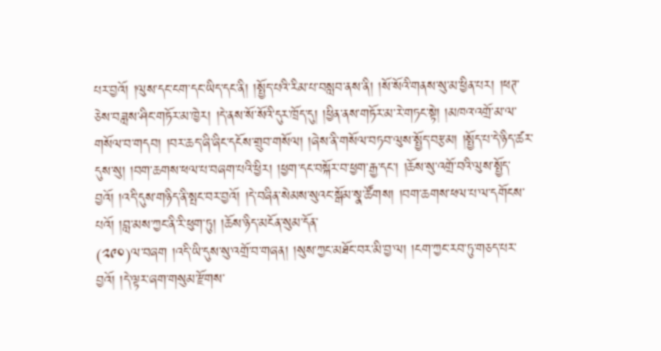པར་བྱའོ། །ལུས་དང་ངག་དང་ཡིད་དང་ནི། །སྤྱོད་པའི་རིམ་པ་བསླབ་ནས་ནི། །སོ་སོའི་གནས་སུ་མ་ཕྱིན་པར། །ཕཊ་ཅེས་བཟླས་ཤིང་གཏོར་མ་ཁྱེར། །དེ་ནས་སོ་སོའི་དུར་ཁྲོད་དུ། །ཕྱིན་ནས་གཏོར་མ་རེ་གཏང་སྟེ། །མཁའ་འགྲོ་མ་ལ་གསོལ་བ་གདབ། །བར་ཆད་ཞི་ཞིང་དངོས་གྲུབ་གསོལ། །ཞེས་ནི་གསོལ་བཏབ་ལུས་སྤྱོད་བརྩམ། །སྤྱོད་པ་དེ་ཉིད་ཚར་དུས་སུ། །བག་ཆགས་ཕལ་པ་བཞག་པའི་ཕྱིར། །ཕྱག་དང་བསྐོར་བ་ཕྱག་རྒྱ་དང་། །ཆོས་སུ་འགྲོ་བའི་ལུས་སྤྱོད་བྱའོ། །འདི་དུས་གཉིད་ནི་སྤང་བར་བྱའོ། །དེ་བཞིན་སེམས་སུའང་སྒོམ་སྣ་ཚོགས། །བག་ཆགས་ཕལ་པ་ལ་དགོངས་པའོ། །བླ་མས་ཀྱང་ནི་རི་ཕུག་ཏུ། །ཆོས་ཉིད་མངོན་སུམ་དོན་
(༢༩༠)ལ་བཞག །འདི་ཡི་དུས་སུ་འགྲོ་བ་གཞན། །སུས་ཀྱང་མཐོང་བར་མི་བྱ་ལ། །ངག་ཀྱང་རབ་ཏུ་གཅད་པར་བྱའོ། །དེ་ལྟར་ཞག་གསུམ་རྫོགས་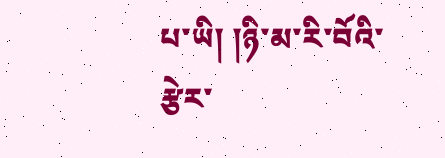པ་ཡི། །ཉི་མ་རི་བོའི་རྩེར་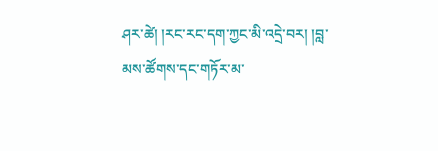ཤར་ཚེ། །རང་རང་དག་ཀྱང་མི་འདྲེ་བར། །བླ་མས་ཚོགས་དང་གཏོར་མ་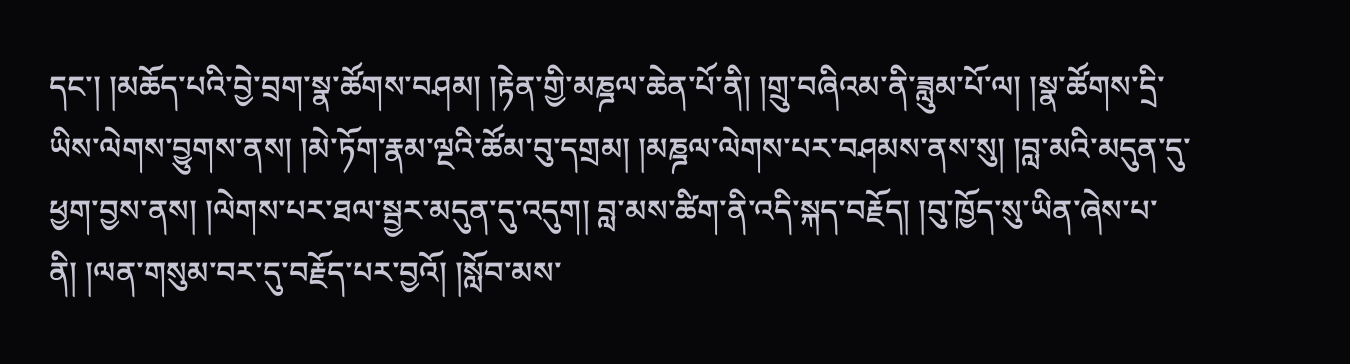དང་། །མཆོད་པའི་བྱེ་བྲག་སྣ་ཚོགས་བཤམ། །རྟེན་གྱི་མཎྜལ་ཆེན་པོ་ནི། །གྲུ་བཞིའམ་ནི་ཟླུམ་པོ་ལ། །སྣ་ཚོགས་དྲི་ཡིས་ལེགས་བྱུགས་ནས། །མེ་ཏོག་རྣམ་ལྔའི་ཚོམ་བུ་དགྲམ། །མཎྜལ་ལེགས་པར་བཤམས་ནས་སུ། །བླ་མའི་མདུན་དུ་ཕྱག་བྱས་ནས། །ལེགས་པར་ཐལ་སྦྱར་མདུན་དུ་འདུག། བླ་མས་ཚིག་ནི་འདི་སྐད་བརྗོད། །བུ་ཁྱོད་སུ་ཡིན་ཞེས་པ་ནི། །ལན་གསུམ་བར་དུ་བརྗོད་པར་བྱའོ། །སློབ་མས་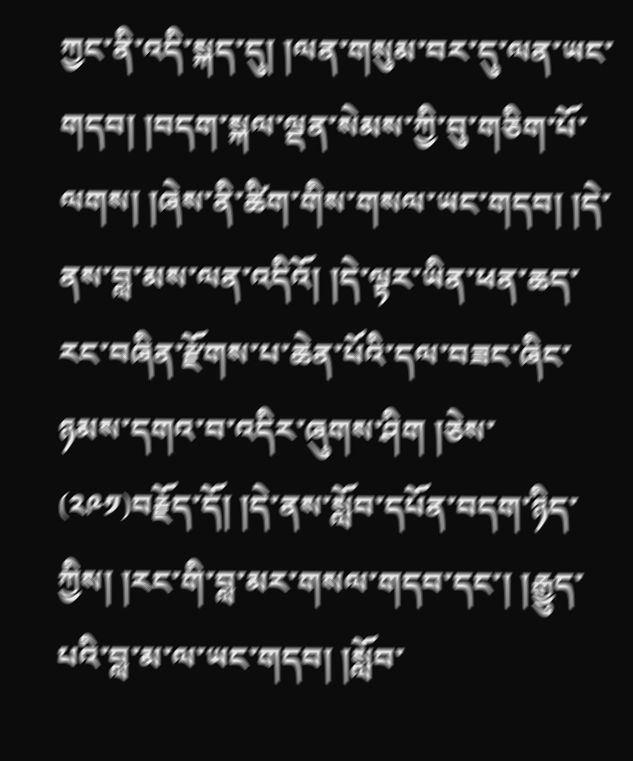ཀྱང་ནི་འདི་སྐད་དུ། །ལན་གསུམ་བར་དུ་ལན་ཡང་གདབ། །བདག་སྐལ་ལྡན་སེམས་ཀྱི་བུ་གཅིག་པོ་ལགས། །ཞེས་ནི་ཚིག་གིས་གསལ་ཡང་གདབ། །དེ་ནས་བླ་མས་ལན་འདིའོ། །དེ་ལྟར་ཡིན་ཕན་ཆད་རང་བཞིན་རྫོགས་པ་ཆེན་པོའི་དལ་བཟང་ཞིང་ཉམས་དགའ་བ་འདིར་ཞུགས་ཤིག །ཅེས་
(༢༩༡)བརྗོད་དོ། །དེ་ནས་སློབ་དཔོན་བདག་ཉིད་ཀྱིས། །རང་གི་བླ་མར་གསལ་གདབ་དང་། །རྒྱུད་པའི་བླ་མ་ལ་ཡང་གདབ། །སློབ་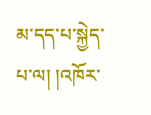མ་དད་པ་སྐྱེད་པ་ལ། །འཁོར་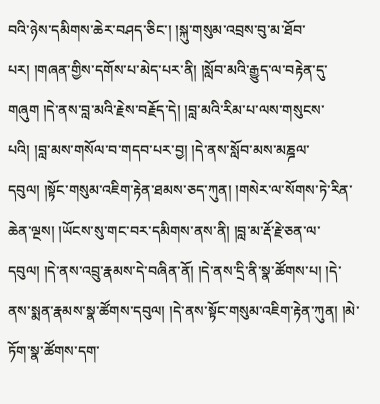བའི་ཉེས་དམིགས་ཆེར་བཤད་ཅིང་། །སྐུ་གསུམ་འབྲས་བུ་མ་ཐོབ་པར། །གཞན་གྱིས་དགོས་པ་མེད་པར་ནི། །སློབ་མའི་རྒྱུད་ལ་བརྟེན་དུ་གཞུག །དེ་ནས་བླ་མའི་རྗེས་བརྗོད་དེ། །བླ་མའི་རིམ་པ་ལས་གསུངས་པའི། །བླ་མས་གསོལ་བ་གདབ་པར་བྱ། །དེ་ནས་སློབ་མས་མཎྜལ་དབུལ། །སྟོང་གསུམ་འཇིག་རྟེན་ཐམས་ཅད་ཀུན། །གསེར་ལ་སོགས་ཏེ་རིན་ཆེན་ལྔས། །ཡོངས་སུ་གང་བར་དམིགས་ནས་ནི། །བླ་མ་རྡོ་རྗེ་ཅན་ལ་དབུལ། །དེ་ནས་འབྲུ་རྣམས་དེ་བཞིན་ནོ། །དེ་ནས་དྲི་ནི་སྣ་ཚོགས་པ། །དེ་ནས་སྨན་རྣམས་སྣ་ཚོགས་དབུལ། །དེ་ནས་སྟོང་གསུམ་འཇིག་རྟེན་ཀུན། །མེ་ཏོག་སྣ་ཚོགས་དག་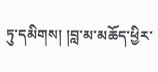ཏུ་དམིགས། །བླ་མ་མཆོད་ཕྱིར་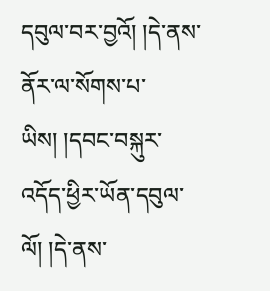དབུལ་བར་བྱའོ། །དེ་ནས་ནོར་ལ་སོགས་པ་ཡིས། །དབང་བསྐུར་འདོད་ཕྱིར་ཡོན་དབུལ་ལོ། །དེ་ནས་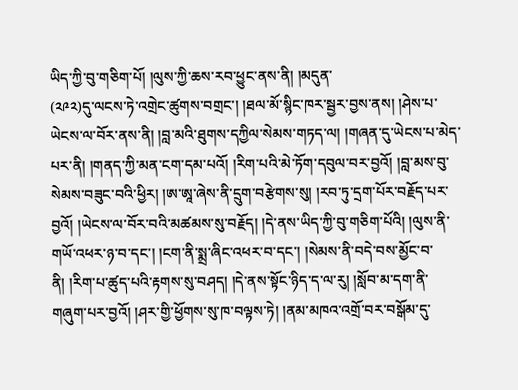ཡིད་ཀྱི་བུ་གཅིག་པོ། །ལུས་ཀྱི་ཆས་རབ་ཕྱུང་ནས་ནི། །མདུན་
(༢༩༢)དུ་ལངས་ཏེ་འགྲེང་ཚུགས་བགྲང་། །ཐལ་མོ་སྙིང་ཁར་སྦྱར་བྱས་ནས། །ཤེས་པ་ཡེངས་ལ་བོར་ནས་ནི། །བླ་མའི་ཐུགས་དཀྱིལ་སེམས་གཏད་ལ། །གཞན་དུ་ཡེངས་པ་མེད་པར་ནི། །གནད་ཀྱི་མན་ངག་དམ་པའོ། །རིག་པའི་མེ་ཏོག་དབུལ་བར་བྱའོ། །བླ་མས་བུ་སེམས་བཟུང་བའི་ཕྱིར། །ཨ་ཨཱ་ཞེས་ནི་དྲུག་བརྩེགས་སུ། །རབ་ཏུ་དྲག་པོར་བརྗོད་པར་བྱའོ། །ཡེངས་ལ་བོར་བའི་མཚམས་སུ་བརྗོད། །དེ་ནས་ཡིད་ཀྱི་བུ་གཅིག་པོའི། །ལུས་ནི་གཡོ་འཕར་ཉ་བ་དང་། །ངག་ནི་སྨྲ་ཞིང་འཕར་བ་དང་། །སེམས་ནི་བདེ་བས་མྱོང་བ་ནི། །རིག་པ་ཚུད་པའི་རྟགས་སུ་བཤད། །དེ་ནས་སྟོང་ཉིད་ད་ལ་རུ། །སློབ་མ་དག་ནི་གཞུག་པར་བྱའོ། །ཤར་གྱི་ཕྱོགས་སུ་ཁ་བལྟས་ཏེ། །ནམ་མཁའ་འགྲོ་བར་བསྒོམ་དུ་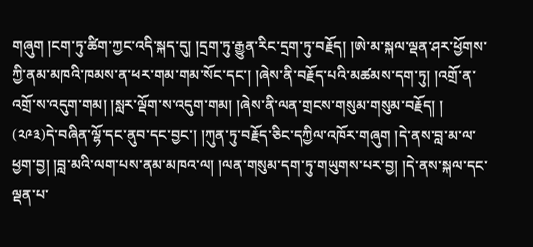གཞུག །ངག་ཏུ་ཚིག་ཀྱང་འདི་སྐད་དུ། །དྲག་ཏུ་རྒྱུན་རིང་དྲག་ཏུ་བརྗོད། །ཨེ་མ་སྐལ་ལྡན་ཤར་ཕྱོགས་ཀྱི་ནམ་མཁའི་ཁམས་ན་ཕར་གམ་གམ་སོང་དང་། །ཞེས་ནི་བརྗོད་པའི་མཚམས་དག་ཏུ། །འགྲོ་ན་འགྲོ་ས་འདུག་གམ། །སླར་ལྡོག་ས་འདུག་གམ། །ཞེས་ནི་ལན་གྲངས་གསུམ་གསུམ་བརྗོད། །
(༢༩༣)དེ་བཞིན་ལྷོ་དང་ནུབ་དང་བྱང་། །ཀུན་ཏུ་བརྗོད་ཅིང་དཀྱིལ་འཁོར་གཞུག །དེ་ནས་བླ་མ་ལ་ཕྱག་བྱ། །བླ་མའི་ལག་པས་ནམ་མཁའ་ལ། །ལན་གསུམ་དག་ཏུ་གཡུགས་པར་བྱ། །དེ་ནས་སྐལ་དང་ལྡན་པ་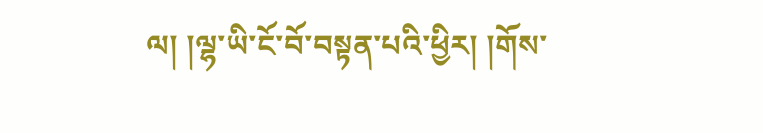ལ། །ལྷ་ཡི་ངོ་བོ་བསྟན་པའི་ཕྱིར། །གོས་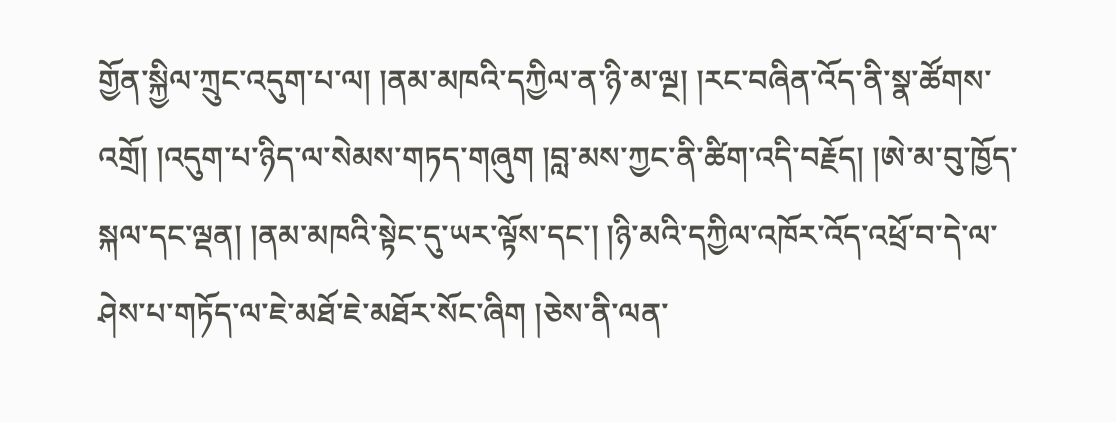གྱོན་སྐྱིལ་ཀྲུང་འདུག་པ་ལ། །ནམ་མཁའི་དཀྱིལ་ན་ཉི་མ་ལྔ། །རང་བཞིན་འོད་ནི་སྣ་ཚོགས་འགྲོ། །འདུག་པ་ཉིད་ལ་སེམས་གཏད་གཞུག །བླ་མས་ཀྱང་ནི་ཚིག་འདི་བརྗོད། །ཨེ་མ་བུ་ཁྱོད་སྐལ་དང་ལྡན། །ནམ་མཁའི་སྟེང་དུ་ཡར་ལྟོས་དང་། །ཉི་མའི་དཀྱིལ་འཁོར་འོད་འཕྲོ་བ་དེ་ལ་ཤེས་པ་གཏོད་ལ་ཇེ་མཐོ་ཇེ་མཐོར་སོང་ཞིག །ཅེས་ནི་ལན་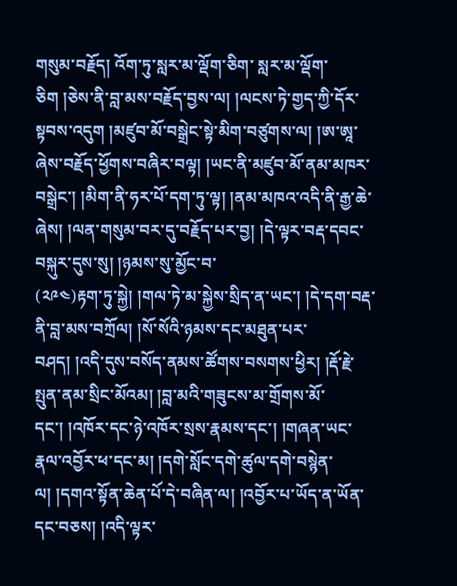གསུམ་བརྗོད། འོག་ཏུ་སླར་མ་ལྡོག་ཅིག་ སླར་མ་ལྡོག་ཅིག །ཅེས་ནི་བླ་མས་བརྗོད་བྱས་ལ། །ལངས་ཏེ་གྱད་ཀྱི་དོར་སྟབས་འདུག །མཛུབ་མོ་བསྒྲེང་སྟེ་མིག་བཙུགས་ལ། །ཨ་ཨཱ་ཞེས་བརྗོད་ཕྱོགས་བཞིར་བལྟ། །ཡང་ནི་མཛུབ་མོ་ནམ་མཁར་བསྒྲེང་། །མིག་ནི་ཧར་པོ་དག་ཏུ་ལྟ། །ནམ་མཁའ་འདི་ནི་རྒྱ་ཆེ་ཞེས། །ལན་གསུམ་བར་དུ་བརྗོད་པར་བྱ། །དེ་ལྟར་བརྡ་དབང་བསྐུར་དུས་སུ། །ཉམས་སུ་མྱོང་བ་
(༢༩༤)རྟག་ཏུ་སྐྱེ། །གལ་ཏེ་མ་སྐྱེས་སྲིད་ན་ཡང་། །དེ་དག་བརྡ་ནི་བླ་མས་བཀྲོལ། །སོ་སོའི་ཉམས་དང་མཐུན་པར་བཤད། །འདི་དུས་བསོད་ནམས་ཚོགས་བསགས་ཕྱིར། །རྡོ་རྗེ་སྤུན་ནམ་སྲིང་མོའམ། །བླ་མའི་གཟུངས་མ་གྲོགས་མོ་དང་། །འཁོར་དང་ཉེ་འཁོར་སྲས་རྣམས་དང་། །གཞན་ཡང་རྣལ་འབྱོར་ཕ་དང་མ། །དགེ་སློང་དགེ་ཚུལ་དགེ་བསྙེན་ལ། །དགའ་སྟོན་ཆེན་པོ་དེ་བཞིན་ལ། །འབྱོར་པ་ཡོད་ན་ཡོན་དང་བཅས། །འདི་ལྟར་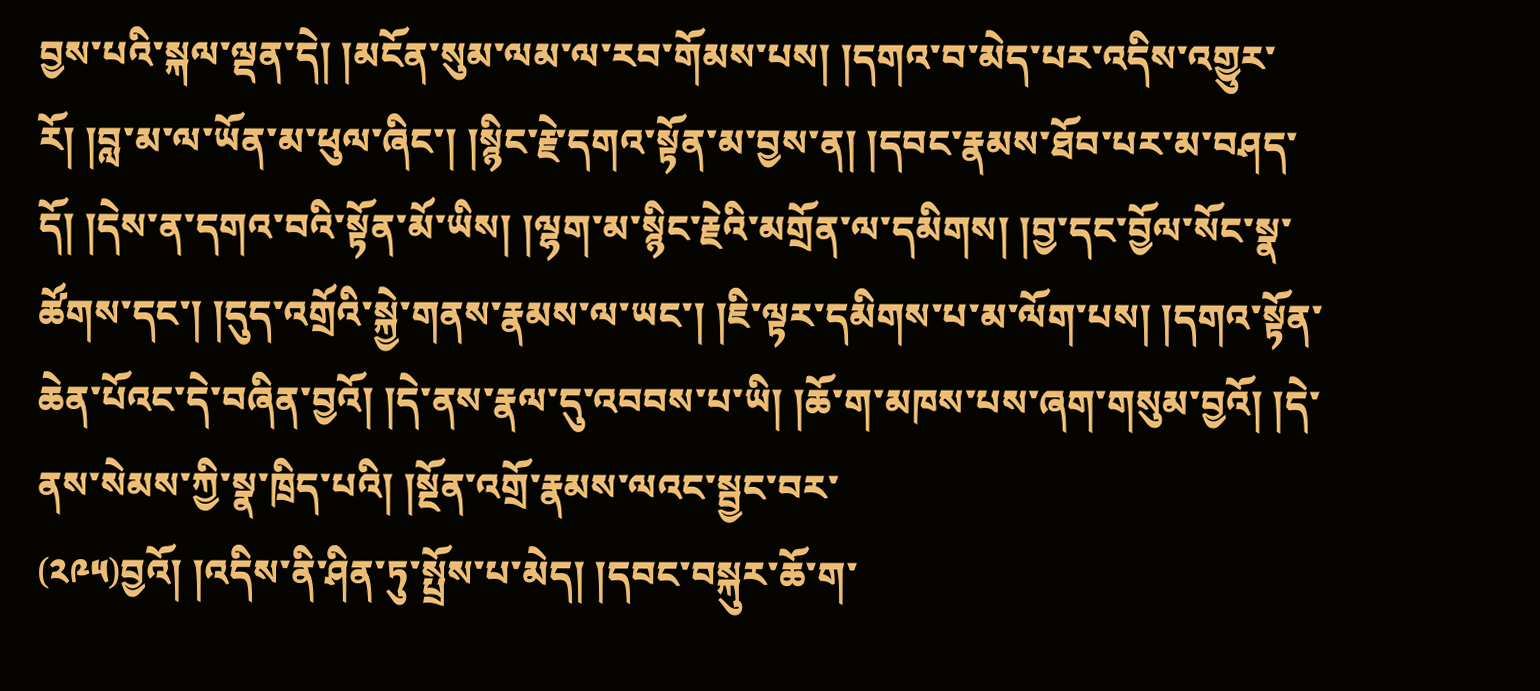བྱས་པའི་སྐལ་ལྡན་དེ། །མངོན་སུམ་ལམ་ལ་རབ་གོམས་པས། །དགའ་བ་མེད་པར་འདིས་འགྱུར་རོ། །བླ་མ་ལ་ཡོན་མ་ཕུལ་ཞིང་། །སྙིང་རྗེ་དགའ་སྟོན་མ་བྱས་ན། །དབང་རྣམས་ཐོབ་པར་མ་བཤད་དོ། །དེས་ན་དགའ་བའི་སྟོན་མོ་ཡིས། །ལྷག་མ་སྙིང་རྗེའི་མགྲོན་ལ་དམིགས། །བྱ་དང་བྱོལ་སོང་སྣ་ཚོགས་དང་། །དུད་འགྲོའི་སྐྱེ་གནས་རྣམས་ལ་ཡང་། །ཇི་ལྟར་དམིགས་པ་མ་ལོག་པས། །དགའ་སྟོན་ཆེན་པོའང་དེ་བཞིན་བྱའོ། །དེ་ནས་རྣལ་དུ་འབབས་པ་ཡི། །ཆོ་ག་མཁས་པས་ཞག་གསུམ་བྱའོ། །དེ་ནས་སེམས་ཀྱི་སྣ་ཁྲིད་པའི། །སྔོན་འགྲོ་རྣམས་ལའང་སྦྱང་བར་
(༢༩༥)བྱའོ། །འདིས་ནི་ཤིན་ཏུ་སྤྲོས་པ་མེད། །དབང་བསྐུར་ཆོ་ག་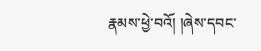རྣམས་ཕྱེ་བའོ། །ཞེས་དབང་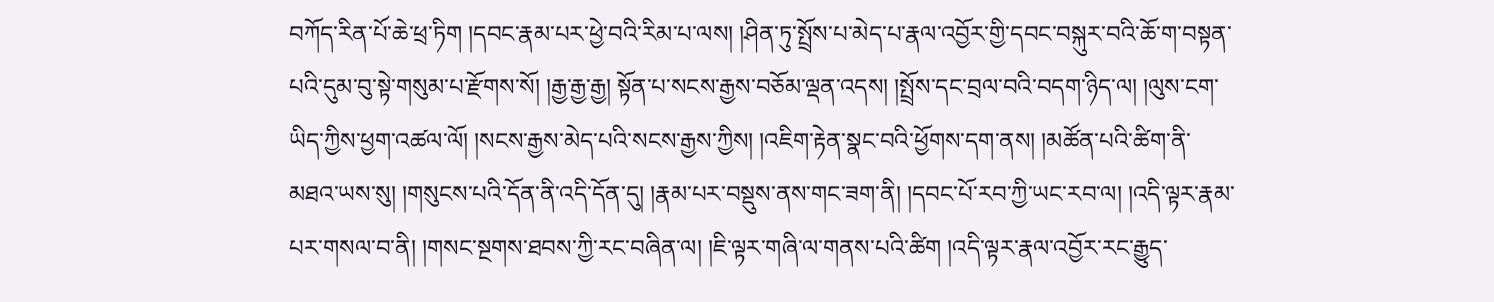བཀོད་རིན་པོ་ཆེ་ཕྲ་ཏིག །དབང་རྣམ་པར་ཕྱེ་བའི་རིམ་པ་ལས། །ཤིན་ཏུ་སྤྲོས་པ་མེད་པ་རྣལ་འབྱོར་གྱི་དབང་བསྐུར་བའི་ཆོ་ག་བསྟན་པའི་དུམ་བུ་སྟེ་གསུམ་པ་རྫོགས་སོ། །རྒྱ་རྒྱ་རྒྱ། སྟོན་པ་སངས་རྒྱས་བཅོམ་ལྡན་འདས། །སྤྲོས་དང་བྲལ་བའི་བདག་ཉིད་ལ། །ལུས་ངག་ཡིད་ཀྱིས་ཕྱག་འཚལ་ལོ། །སངས་རྒྱས་མེད་པའི་སངས་རྒྱས་ཀྱིས། །འཇིག་རྟེན་སྣང་བའི་ཕྱོགས་དག་ནས། །མཚོན་པའི་ཚིག་ནི་མཐའ་ཡས་སུ། །གསུངས་པའི་དོན་ནི་འདི་དོན་དུ། །རྣམ་པར་བསྡུས་ནས་གང་ཟག་ནི། །དབང་པོ་རབ་ཀྱི་ཡང་རབ་ལ། །འདི་ལྟར་རྣམ་པར་གསལ་བ་ནི། །གསང་སྔགས་ཐབས་ཀྱི་རང་བཞིན་ལ། །ཇི་ལྟར་གཞི་ལ་གནས་པའི་ཚིག །འདི་ལྟར་རྣལ་འབྱོར་རང་རྒྱུད་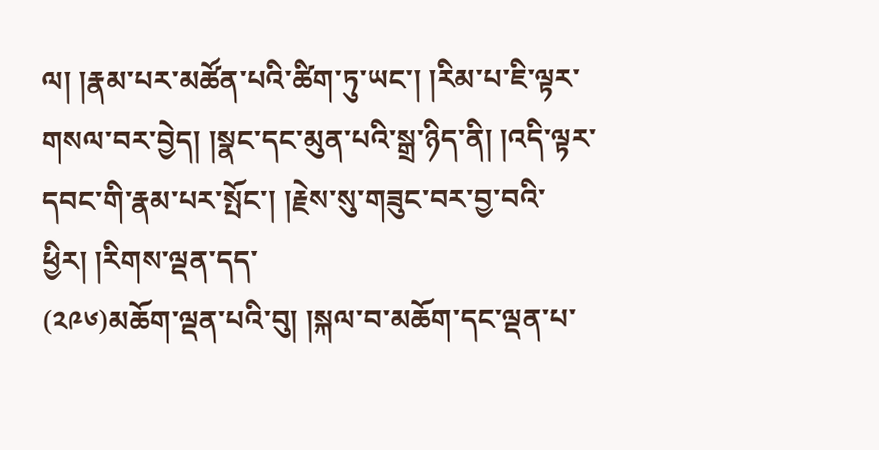ལ། །རྣམ་པར་མཚོན་པའི་ཚིག་ཏུ་ཡང་། །རིམ་པ་ཇི་ལྟར་གསལ་བར་བྱེད། །སྣང་དང་མུན་པའི་སྒྲ་ཉིད་ནི། །འདི་ལྟར་དབང་གི་རྣམ་པར་སྤོང་། །རྗེས་སུ་གཟུང་བར་བྱ་བའི་ཕྱིར། །རིགས་ལྡན་དད་
(༢༩༦)མཆོག་ལྡན་པའི་བུ། །སྐལ་བ་མཆོག་དང་ལྡན་པ་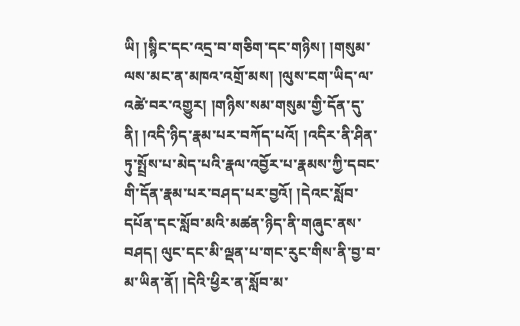ཡི། །སྙིང་དང་འདྲ་བ་གཅིག་དང་གཉིས། །གསུམ་ལས་མང་ན་མཁའ་འགྲོ་མས། །ལུས་ངག་ཡིད་ལ་འཚེ་བར་འགྱུར། །གཉིས་སམ་གསུམ་གྱི་དོན་དུ་ནི། །འདི་ཉིད་རྣམ་པར་བཀོད་པའོ། །འདིར་ནི་ཤིན་ཏུ་སྤྲོས་པ་མེད་པའི་རྣལ་འབྱོར་པ་རྣམས་ཀྱི་དབང་གི་དོན་རྣམ་པར་བཤད་པར་བྱའོ། །དེའང་སློབ་དཔོན་དང་སློབ་མའི་མཚན་ཉིད་ནི་གཞུང་ནས་བཤད། ལུང་དང་མི་ལྡན་པ་གང་རུང་གིས་ནི་བྱ་བ་མ་ཡིན་ནོ། །དེའི་ཕྱིར་ན་སློབ་མ་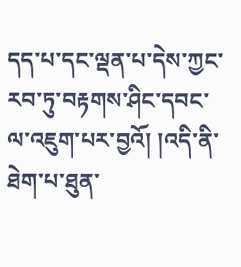དད་པ་དང་ལྡན་པ་དེས་ཀྱང་རབ་ཏུ་བརྟགས་ཤིང་དབང་ལ་འཇུག་པར་བྱའོ། །འདི་ནི་ཐེག་པ་ཐུན་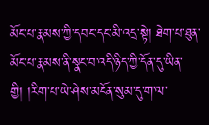མོང་པ་རྣམས་ཀྱི་དབང་དང་མི་འདྲ་སྟེ། ཐེག་པ་ཐུན་མོང་པ་རྣམས་ནི་སྣང་བ་འདི་ཉིད་ཀྱི་དོན་དུ་ཡིན་གྱི། །རིག་པ་ཡེ་ཤེས་མངོན་སུམ་དུ་ག་ལ་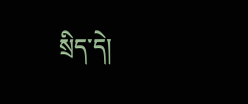སྲིད་དེ།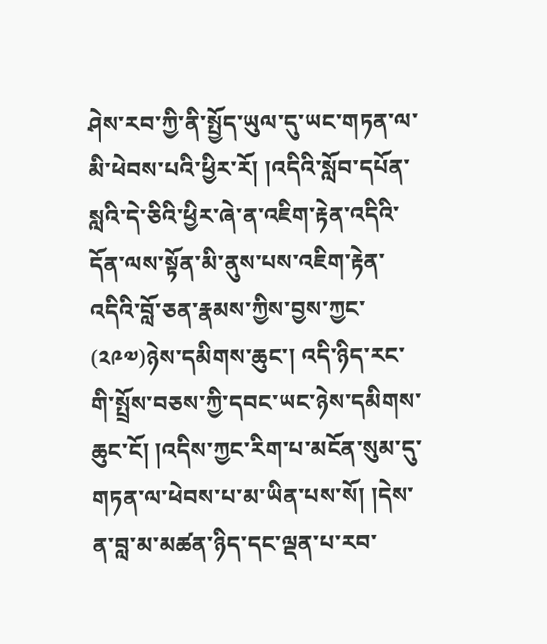ཤེས་རབ་ཀྱི་ནི་སྤྱོད་ཡུལ་དུ་ཡང་གཏན་ལ་མི་ཕེབས་པའི་ཕྱིར་རོ། །འདིའི་སློབ་དཔོན་སླའི་དེ་ཅིའི་ཕྱིར་ཞེ་ན་འཇིག་རྟེན་འདིའི་དོན་ལས་སྟོན་མི་ནུས་པས་འཇིག་རྟེན་འདིའི་བློ་ཅན་རྣམས་ཀྱིས་བྱས་ཀྱང་
(༢༩༧)ཉེས་དམིགས་ཆུང་། འདི་ཉིད་རང་གི་སྤྲོས་བཅས་ཀྱི་དབང་ཡང་ཉེས་དམིགས་ཆུང་ངོ། །འདིས་ཀྱང་རིག་པ་མངོན་སུམ་དུ་གཏན་ལ་ཕེབས་པ་མ་ཡིན་པས་སོ། །དེས་ན་བླ་མ་མཚན་ཉིད་དང་ལྡན་པ་རབ་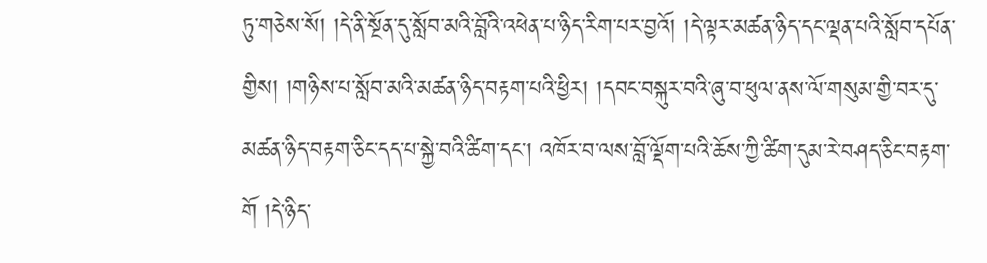ཏུ་གཅེས་སོ། །དེ་ནི་སྔོན་དུ་སློབ་མའི་བློའི་འཕེན་པ་ཉིད་རིག་པར་བྱའོ། །དེ་ལྟར་མཚན་ཉིད་དང་ལྡན་པའི་སློབ་དཔོན་གྱིས། །གཉིས་པ་སློབ་མའི་མཚན་ཉིད་བརྟག་པའི་ཕྱིར། །དབང་བསྐུར་བའི་ཞུ་བ་ཕུལ་ནས་ལོ་གསུམ་གྱི་བར་དུ་མཚན་ཉིད་བརྟག་ཅིང་དད་པ་སྐྱེ་བའི་ཚིག་དང་། འཁོར་བ་ལས་བློ་ལྡོག་པའི་ཆོས་ཀྱི་ཚིག་དུམ་རེ་བཤད་ཅིང་བརྟག་གོ །དེ་ཉིད་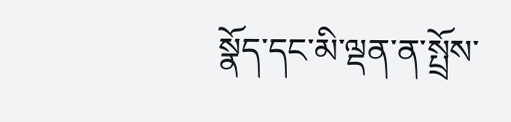སྣོད་དང་མི་ལྡན་ན་སྤྲོས་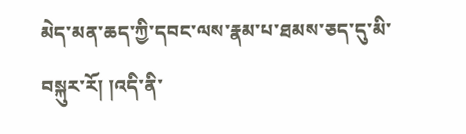མེད་མན་ཆད་ཀྱི་དབང་ལས་རྣམ་པ་ཐམས་ཅད་དུ་མི་བསྐུར་རོ། །འདི་ནི་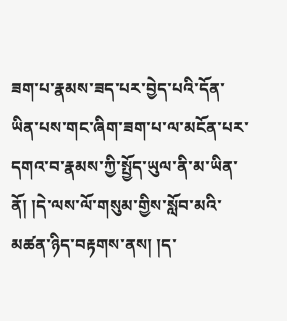ཟག་པ་རྣམས་ཟད་པར་བྱེད་པའི་དོན་ཡིན་པས་གང་ཞིག་ཟག་པ་ལ་མངོན་པར་དགའ་བ་རྣམས་ཀྱི་སྤྱོད་ཡུལ་ནི་མ་ཡིན་ནོ། །དེ་ལས་ལོ་གསུམ་གྱིས་སློབ་མའི་མཚན་ཉིད་བརྟགས་ནས། །ད་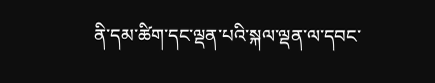ནི་དམ་ཚིག་དང་ལྡན་པའི་སྐལ་ལྡན་ལ་དབང་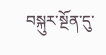བསྐུར་སྔོན་དུ་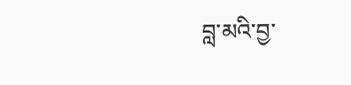བླ་མའི་བྱ་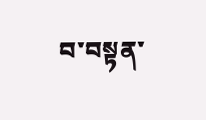བ་བསྟན་